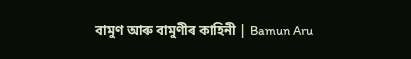বামুণ আৰু বামুণীৰ কাহিনী | Bamun Aru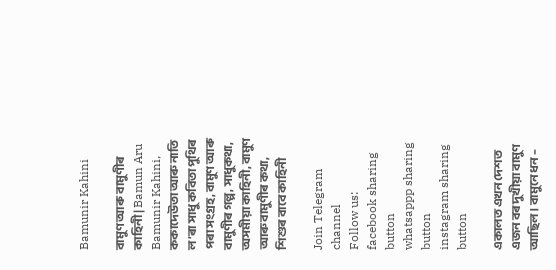Bamunir Kahini

বামুণ আৰু বামুণীৰ কাহিনী | Bamun Aru Bamunir Kahini, ককাদেউতা আৰু নাতি ল’ৰা সাধু কবিতা পুথিৰ পৰা সংগ্ৰহ, বামুণ আৰু বামুণীৰ গল্প, সাধুকথা, অসমীয়া কাহিনী, বামুণ আৰু বামুণীৰ কথা, শিশুৰ বাবে কাহিনী

Join Telegram channel
Follow us:
facebook sharing button
whatsappp sharing button
instagram sharing button

একালত এখন দেশত এজন বৰ দুখীয়া বামুণ আছিল। বামুনে ধন –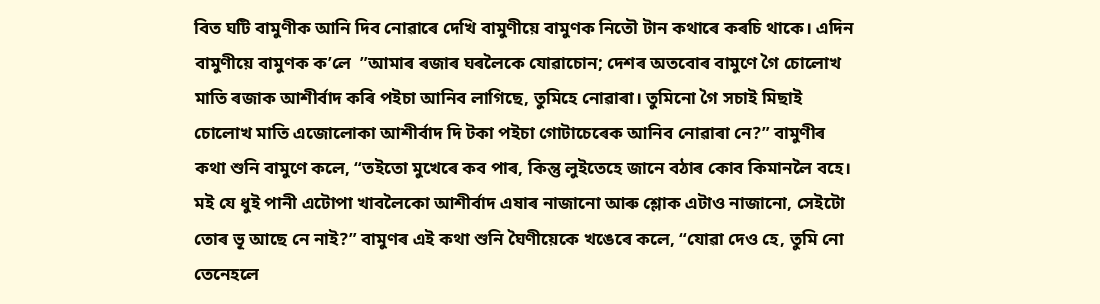বিত ঘটি বামুণীক আনি দিব নোৱাৰে দেখি বামুণীয়ে বামুণক নিতৌ টান কথাৰে কৰচি থাকে। এদিন বামুণীয়ে বামুণক ক’লে  ”আমাৰ ৰজাৰ ঘৰলৈকে যোৱাচোন; দেশৰ অতবোৰ বামুণে গৈ চোলোখ মাতি ৰজাক আশীৰ্বাদ কৰি পইচা আনিব লাগিছে, তুমিহে নোৱাৰা। তুমিনো গৈ সচাই মিছাই চোলোখ মাতি এজোলোকা আশীৰ্বাদ দি টকা পইচা গোটাচেৰেক আনিব নোৱাৰা নে?” বামুণীৰ কথা শুনি বামুণে কলে, “তইতো মুখেৰে কব পাৰ, কিন্তু লুইতেহে জানে বঠাৰ কোব কিমানলৈ বহে। মই যে ধুই পানী এটোপা খাবলৈকো আশীৰ্বাদ এষাৰ নাজানো আৰু শ্লোক এটাও নাজানো, সেইটো তোৰ ভূ আছে নে নাই?” বামুণৰ এই কথা শুনি ঘৈণীয়েকে খঙেৰে কলে, “যোৱা দেও হে, তুমি নো তেনেহলে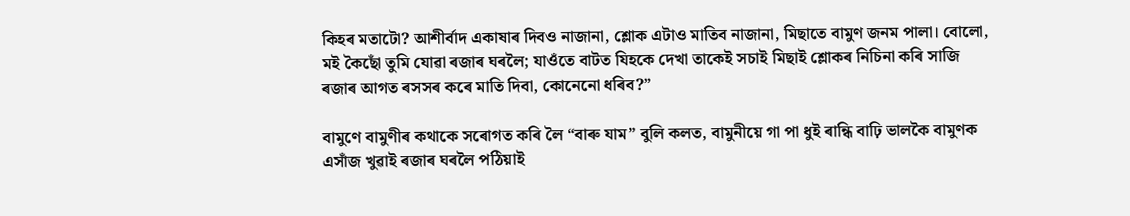কিহৰ মতাটো? আশীৰ্বাদ একাষাৰ দিবও নাজানা, শ্লোক এটাও মাতিব নাজানা, মিছাতে বামুণ জনম পালা। বোলো, মই কৈছোঁ তুমি যোৱা ৰজাৰ ঘৰলৈ; যাওঁতে বাটত যিহকে দেখা তাকেই সচাই মিছাই শ্লোকৰ নিচিনা কৰি সাজি ৰজাৰ আগত ৰসসৰ কৰে মাতি দিবা, কোনেনো ধৰিব?”

বামুণে বামুণীৰ কথাকে সৰোগত কৰি লৈ “বাৰু যাম” বুলি কলত, বামুনীয়ে গা পা ধুই ৰান্ধি বাঢ়ি ভালকৈ বামুণক এসাঁজ খুৱাই ৰজাৰ ঘৰলৈ পঠিয়াই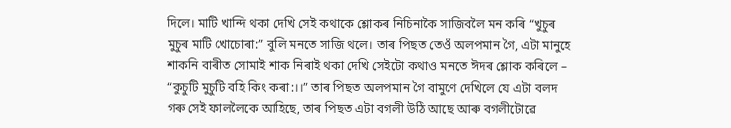দিলে। মাটি খান্দি থকা দেখি সেই কথাকে শ্লোকৰ নিচিনাকৈ সাজিবলৈ মন কৰি “খুচুৰ মুচুৰ মাটি খোচোৰা:” বুলি মনতে সাজি থলে। তাৰ পিছত তেওঁ অলপমান গৈ, এটা মানুহে শাকনি বাৰীত সোমাই শাক নিৰাই থকা দেখি সেইটো কথাও মনতে ঈদৰ শ্লোক কৰিলে – “কুচুটি মুচুটি বহি কিং কৰা:।।” তাৰ পিছত অলপমান গৈ বামুণে দেখিলে যে এটা বলদ গৰু সেই ফাললৈকে আহিছে, তাৰ পিছত এটা বগলী উঠি আছে আৰু বগলীটোৱে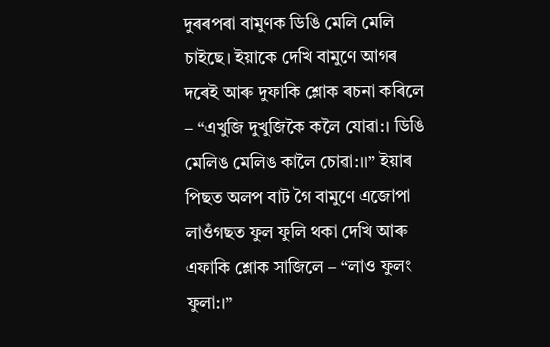দুৰৰপৰা বামুণক ডিঙি মেলি মেলি চাইছে। ইয়াকে দেখি বামুণে আগৰ দৰেই আৰু দুফাকি শ্লোক ৰচনা কৰিলে – “এখুজি দুখুজিকৈ কলৈ যোৱা:। ডিঙি মেলিঙ মেলিঙ কালৈ চোৱা:।।” ইয়াৰ পিছত অলপ বাট গৈ বামুণে এজোপা লাওঁগছত ফুল ফুলি থকা দেখি আৰু এফাকি শ্লোক সাজিলে – “লাও ফুলং ফুলা:।”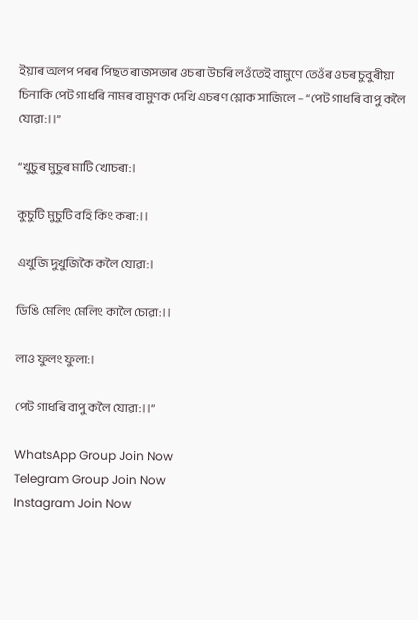ইয়াৰ অলপ পৰৰ পিছত ৰাজসভাৰ ওচৰা উচৰি লওঁতেই বামুণে তেওঁৰ ওচৰ চুবুৰীয়া চিনাকি পেট গাধৰি নামৰ বামুণক দেখি এচৰণ শ্লোক সাজিলে – “পেট গাধৰি বাপু কলৈ যোৱা:।।”

“খুচুৰ মুচুৰ মাটি খোচৰা:।

কুচুটি মুচুটি বহি কিং কৰা:।।

এখুজি দুখুজিকৈ কলৈ যোৱা:।

ডিঙি মেলিং মেলিং কালৈ চোৱা:।।

লাও ফুলং ফুলা:।

পেট গাধৰি বাপু কলৈ যোৱা:।।”

WhatsApp Group Join Now
Telegram Group Join Now
Instagram Join Now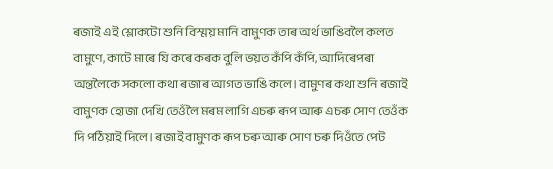ৰজাই এই শ্লোকটো শুনি বিস্ময় মানি বামুণক তাৰ অৰ্থ ভাঙিবলৈ কলত বামুণে, কাটে মাৰে যি কৰে কৰক বুলি ভয়ত কঁপি কঁপি, আদিৰেপৰা অন্তলৈকে সকলো কথা ৰজাৰ আগত ভাঙি কলে। বামুণৰ কথা শুনি ৰজাই বামুণক হোজা দেখি তেওঁলৈ মৰম লাগি এচৰু ৰূপ আৰু এচৰু সোণ তেওঁক দি পঠিয়াই দিলে। ৰজাই বামুণক ৰূপ চৰু আৰু সোণ চৰু দিওঁতে পেট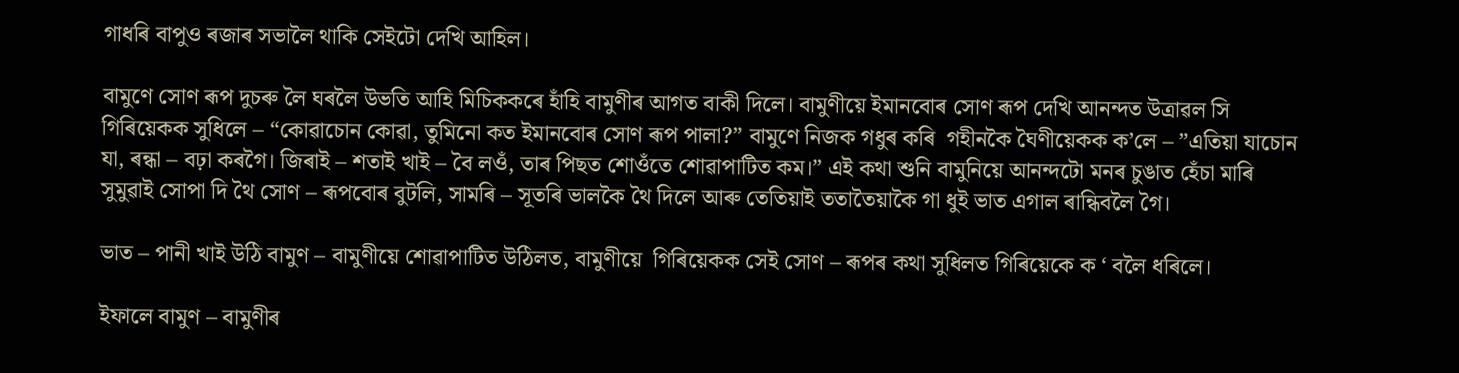গাধৰি বাপুও ৰজাৰ সভালৈ থাকি সেইটো দেখি আহিল।

বামুণে সোণ ৰূপ দুচৰু লৈ ঘৰলৈ উভতি আহি মিচিককৰে হাঁহি বামুণীৰ আগত বাকী দিলে। বামুণীয়ে ইমানবোৰ সোণ ৰূপ দেখি আনন্দত উত্ৰাৱল সি গিৰিয়েকক সুধিলে – “কোৱাচোন কোৱা, তুমিনো কত ইমানবোৰ সোণ ৰূপ পালা?” বামুণে নিজক গধুৰ কৰি  গহীনকৈ ঘৈণীয়েকক ক’লে – ”এতিয়া যাচোন যা, ৰন্ধা – বঢ়া কৰগৈ। জিৰাই – শতাই খাই – বৈ লওঁ, তাৰ পিছত শোওঁতে শোৱাপাটিত কম।” এই কথা শুনি বামুনিয়ে আনন্দটো মনৰ চুঙাত হেঁচা মাৰি সুমুৱাই সোপা দি থৈ সোণ – ৰূপবোৰ বুটলি, সামৰি – সূতৰি ভালকৈ থৈ দিলে আৰু তেতিয়াই ততাতৈয়াকৈ গা ধুই ভাত এগাল ৰান্ধিবলৈ গৈ।

ভাত – পানী খাই উঠি বামুণ – বামুণীয়ে শোৱাপাটিত উঠিলত, বামুণীয়ে  গিৰিয়েকক সেই সোণ – ৰূপৰ কথা সুধিলত গিৰিয়েকে ক ‘ বলৈ ধৰিলে।

ইফালে বামুণ – বামুণীৰ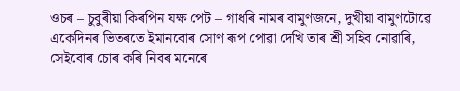ওচৰ – চুবুৰীয়া কিৰপিন যক্ষ পেট – গাধৰি নামৰ বামুণজনে, দুখীয়া বামুণটোৱে একেদিনৰ ভিতৰতে ইমানবোৰ সোণ ৰূপ পোৱা দেখি তাৰ শ্ৰী সহিব নোৱাৰি, সেইবোৰ চোৰ কৰি নিবৰ মনেৰে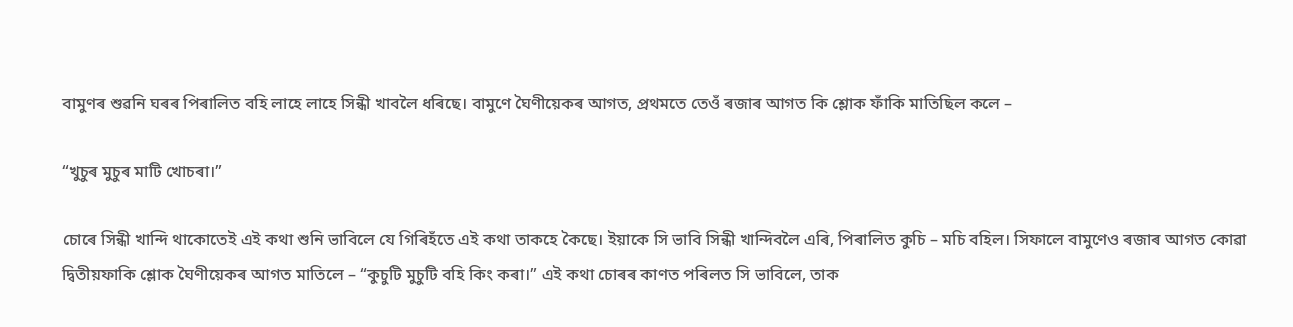বামুণৰ শুৱনি ঘৰৰ পিৰালিত বহি লাহে লাহে সিন্ধী খাবলৈ ধৰিছে। বামুণে ঘৈণীয়েকৰ আগত, প্ৰথমতে তেওঁ ৰজাৰ আগত কি শ্লোক ফাঁকি মাতিছিল কলে –

“খুচুৰ মুচুৰ মাটি খোচৰা।”

চোৰে সিন্ধী খান্দি থাকোতেই এই কথা শুনি ভাবিলে যে গিৰিহঁতে এই কথা তাকহে কৈছে। ইয়াকে সি ভাবি সিন্ধী খান্দিবলৈ এৰি, পিৰালিত কুচি – মচি বহিল। সিফালে বামুণেও ৰজাৰ আগত কোৱা দ্বিতীয়ফাকি শ্লোক ঘৈণীয়েকৰ আগত মাতিলে – “কুচুটি মুচুটি বহি কিং কৰা।” এই কথা চোৰৰ কাণত পৰিলত সি ভাবিলে, তাক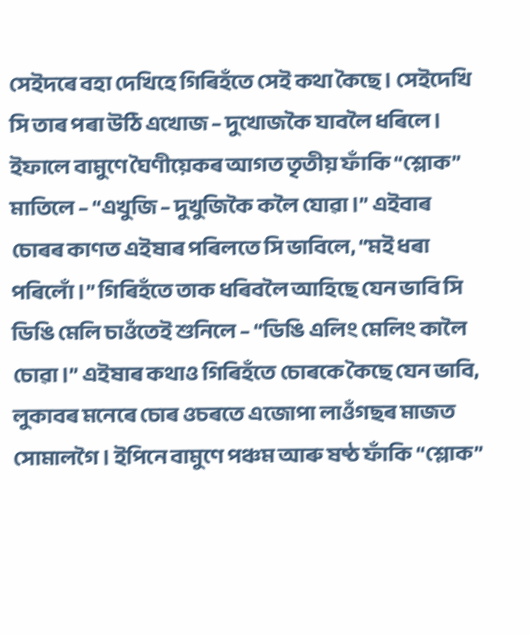সেইদৰে বহা দেখিহে গিৰিহঁতে সেই কথা কৈছে। সেইদেখি সি তাৰ পৰা উঠি এখোজ – দুখোজকৈ যাবলৈ ধৰিলে। ইফালে বামুণে ঘৈণীয়েকৰ আগত তৃতীয় ফাঁকি “শ্লোক” মাতিলে – “এখুজি – দুখুজিকৈ কলৈ যোৱা।” এইবাৰ চোৰৰ কাণত এইষাৰ পৰিলতে সি ভাবিলে, “মই ধৰা পৰিলোঁ।” গিৰিহঁতে তাক ধৰিবলৈ আহিছে যেন ভাবি সি ডিঙি মেলি চাওঁতেই শুনিলে – “ডিঙি এলিং মেলিং কালৈ চোৱা।” এইষাৰ কথাও গিৰিহঁতে চোৰকে কৈছে যেন ভাবি, লুকাবৰ মনেৰে চোৰ ওচৰতে এজোপা লাওঁগছৰ মাজত সোমালগৈ। ইপিনে বামুণে পঞ্চম আৰু ষষ্ঠ ফাঁকি “শ্লোক”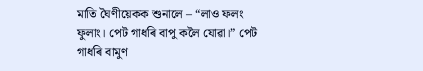মাতি ঘৈণীয়েকক শুনালে – “লাও ফলং ফুলাং। পেট গাধৰি বাপু কলৈ যোৱা।” পেট গাধৰি বামুণ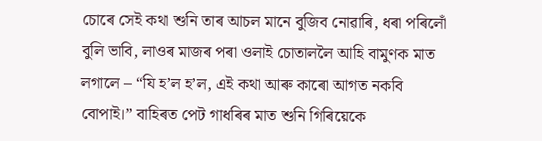চোৰে সেই কথা শুনি তাৰ আচল মানে বুজিব নোৱাৰি, ধৰা পৰিলোঁ বুলি ভাবি, লাওৰ মাজৰ পৰা ওলাই চোতাললৈ আহি বামুণক মাত লগালে – “যি হʼল হʼল, এই কথা আৰু কাৰো আগত নকবি বোপাই।” বাহিৰত পেট গাধৰিৰ মাত শুনি গিৰিয়েকে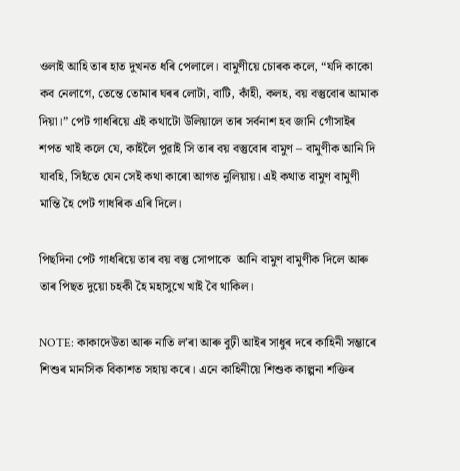ওলাই আহি তাৰ হাত দুখনত ধৰি পেলালে। বামুণীয়ে চোৰক কলে, “যদি কাকো কব নেলাগে, তেন্তে তোমাৰ ঘৰৰ লোটা, বাটি, কাঁহী, কলহ, বয় বস্তুবোৰ আমাক দিয়া।” পেট গাধৰিয়ে এই কথাটো উলিয়ালে তাৰ সৰ্বনাশ হব জানি গোঁসাইৰ শপত খাই কলে যে, কাইলৈ পুৱাই সি তাৰ বয় বস্তুবোৰ বামুণ – বামুণীক আনি দি যাবহি, সিহঁতে যেন সেই কথা কাৰো আগত নুলিয়ায়। এই কথাত বামুণ বামুণী মান্তি হৈ পেট গাধৰিক এৰি দিলে।

পিছদিনা পেট গাধৰিয়ে তাৰ বয় বস্তু সোপাকে  আনি বামুণ বামুণীক দিলে আৰু তাৰ পিছত দুয়ো চহকী হৈ মহাসুখে খাই বৈ থাকিল।

NOTE: কাকাদেউতা আৰু নাতি লʼৰা আৰু বুঢ়ী আইৰ সাধুৰ দৰে কাহিনী সম্ভাৰে শিশুৰ মানসিক বিকাশত সহায় কৰে। এনে কাহিনীয়ে শিশুক কাল্পনা শক্তিৰ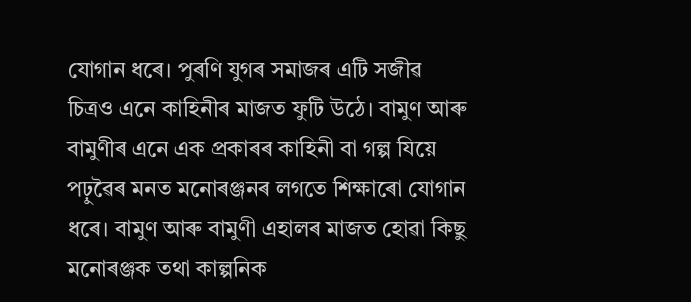যোগান ধৰে। পুৰণি যুগৰ সমাজৰ এটি সজীৱ চিত্ৰও এনে কাহিনীৰ মাজত ফুটি উঠে। বামুণ আৰু বামুণীৰ এনে এক প্ৰকাৰৰ কাহিনী বা গল্প যিয়ে পঢ়ুৱৈৰ মনত মনোৰঞ্জনৰ লগতে শিক্ষাৰো যোগান ধৰে। বামুণ আৰু বামুণী এহালৰ মাজত হোৱা কিছু মনোৰঞ্জক তথা কাল্পনিক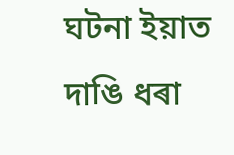ঘটনা ইয়াত দাঙি ধৰা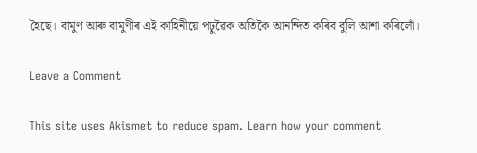হৈছে। বামুণ আৰু বামুণীৰ এই কাহিনীয়ে পঢ়ুৱৈক অতিকৈ আনন্দিত কৰিব বুলি আশা কৰিলোঁ।

Leave a Comment

This site uses Akismet to reduce spam. Learn how your comment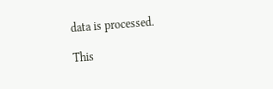data is processed.

This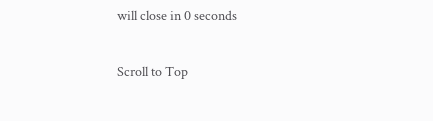will close in 0 seconds

Scroll to Top